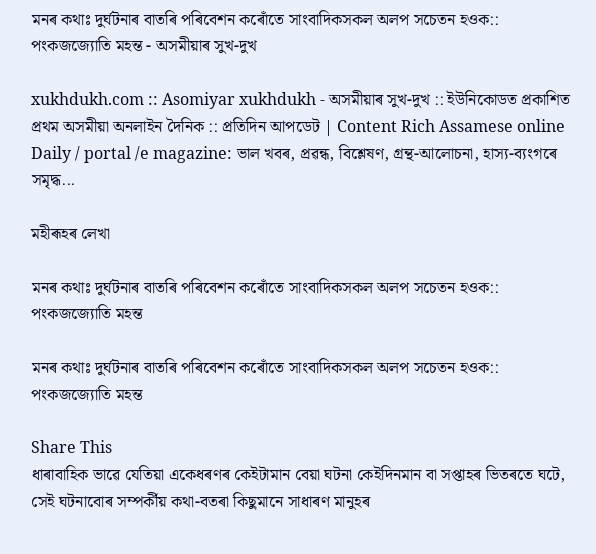মনৰ কথাঃ দুৰ্ঘটনাৰ বাতৰি পৰিবেশন কৰোঁতে সাংবাদিকসকল অলপ সচেতন হওক:: পংকজজ্যোতি মহন্ত - অসমীয়াৰ সুখ-দুখ

xukhdukh.com :: Asomiyar xukhdukh - অসমীয়াৰ সুখ-দুখ :: ইউনিকোডত প্ৰকাশিত প্ৰথম অসমীয়া অনলাইন দৈনিক :: প্ৰতিদিন আপডেট | Content Rich Assamese online Daily / portal /e magazine: ভাল খবৰ, প্ৰৱন্ধ, বিশ্লেষণ, গ্ৰন্থ-আলোচনা, হাস্য-ব্যংগৰে সমৃদ্ধ...

মহীৰূহৰ লেখা

মনৰ কথাঃ দুৰ্ঘটনাৰ বাতৰি পৰিবেশন কৰোঁতে সাংবাদিকসকল অলপ সচেতন হওক:: পংকজজ্যোতি মহন্ত

মনৰ কথাঃ দুৰ্ঘটনাৰ বাতৰি পৰিবেশন কৰোঁতে সাংবাদিকসকল অলপ সচেতন হওক:: পংকজজ্যোতি মহন্ত

Share This
ধাৰাবাহিক ভাৱে যেতিয়া একেধৰণৰ কেইটামান বেয়া ঘটনা কেইদিনমান বা সপ্তাহৰ ভিতৰতে ঘটে, সেই ঘটনাবোৰ সম্পৰ্কীয় কথা-বতৰা কিছুমানে সাধাৰণ মানুহৰ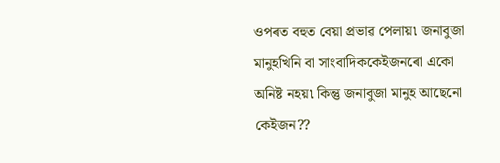ওপৰত বহুত বেয়া প্ৰভাৱ পেলায়৷ জনাবুজা মানুহখিনি বা সাংবাদিককেইজনৰো একো অনিষ্ট নহয়৷ কিন্তু জনাবুজা মানুহ আছেনো কেইজন??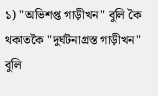১) "অভিশপ্ত গাড়ীখন" বুলি কৈ থকাতকৈ "দুৰ্ঘটনাগ্ৰস্ত গাড়ীখন" বুলি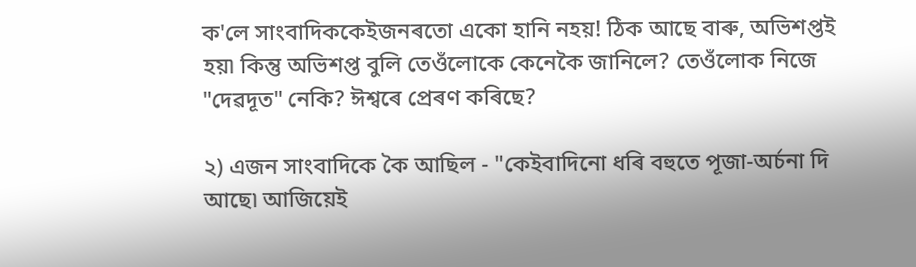ক'লে সাংবাদিককেইজনৰতো একো হানি নহয়! ঠিক আছে বাৰু, অভিশপ্তই হয়৷ কিন্তু অভিশপ্ত বুলি তেওঁলোকে কেনেকৈ জানিলে? তেওঁলোক নিজে "দেৱদূত" নেকি? ঈশ্বৰে প্ৰেৰণ কৰিছে?

২) এজন সাংবাদিকে কৈ আছিল - "কেইবাদিনো ধৰি বহুতে পূজা-অৰ্চনা দি আছে৷ আজিয়েই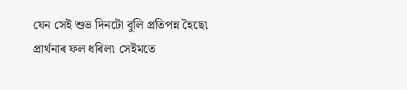যেন সেই শুভ দিনটো বুলি প্ৰতিপন্ন হৈছে৷ প্ৰাৰ্থনাৰ ফল ধৰিল৷ সেইমতে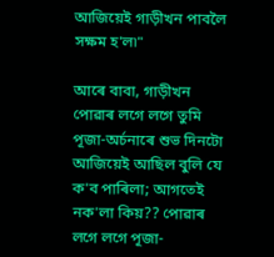আজিয়েই গাড়ীখন পাবলৈ সক্ষম হ'ল৷"

আৰে বাবা, গাড়ীখন পোৱাৰ লগে লগে তুমি পূজা-অৰ্চনাৰে শুভ দিনটো আজিয়েই আছিল বুলি যে ক'ব পাৰিলা; আগতেই নক'লা কিয়?? পোৱাৰ লগে লগে পূজা-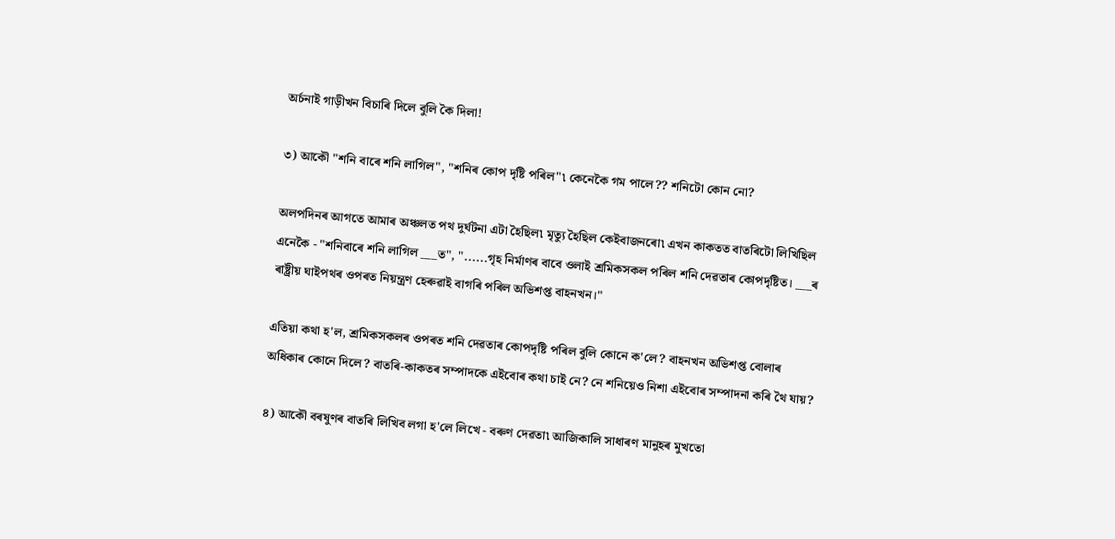অৰ্চনাই গাড়ীখন বিচাৰি দিলে বুলি কৈ দিলা!

৩) আকৌ "শনি বাৰে শনি লাগিল", "শনিৰ কোপ দৃষ্টি পৰিল"৷ কেনেকৈ গম পালে?? শনিটো কোন নো?

অলপদিনৰ আগতে আমাৰ অঞ্চলত পথ দুৰ্ঘটনা এটা হৈছিল৷ মৃত্যু হৈছিল কেইবাজনৰো৷ এখন কাকতত বাতৰিটো লিখিছিল এনেকৈ - "শনিবাৰে শনি লাগিল ___ত", "......গৃহ নির্মাণৰ বাবে ওলাই শ্ৰমিকসকল পৰিল শনি দেৱতাৰ কোপদৃষ্টিত। ___ৰ ৰাষ্ট্ৰীয় ঘাইপথৰ ওপৰত নিয়ন্ত্রণ হেৰুৱাই বাগৰি পৰিল অভিশপ্ত বাহনখন।"

এতিয়া কথা হ'ল, শ্ৰমিকসকলৰ ওপৰত শনি দেৱতাৰ কোপদৃষ্টি পৰিল বুলি কোনে ক'লে? বাহনখন অভিশপ্ত বোলাৰ অধিকাৰ কোনে দিলে? বাতৰি-কাকতৰ সম্পাদকে এইবোৰ কথা চাই নে? নে শনিয়েও নিশা এইবোৰ সম্পাদনা কৰি থৈ যায়?

৪) আকৌ বৰষুণৰ বাতৰি লিখিব লগা হ'লে লিখে - বৰুণ দেৱতা৷ আজিকালি সাধাৰণ মানুহৰ মুখতো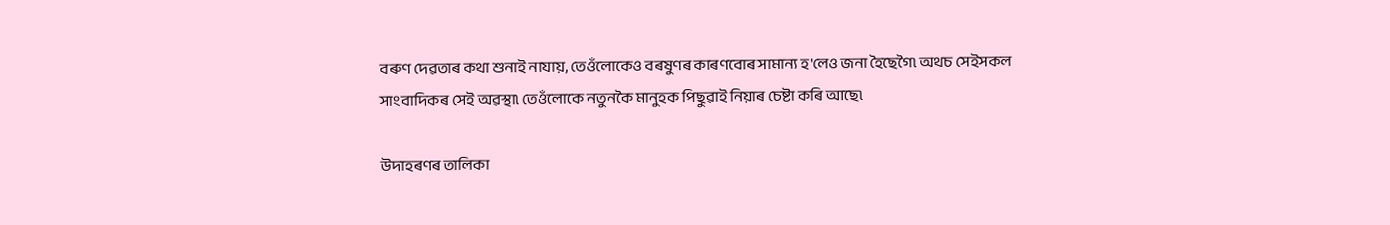বৰুণ দেৱতাৰ কথা শুনাই নাযায়, তেওঁলোকেও বৰষুণৰ কাৰণবোৰ সামান্য হ'লেও জনা হৈছেগৈ৷ অথচ সেইসকল সাংবাদিকৰ সেই অৱস্থা৷ তেওঁলোকে নতুনকৈ মানুহক পিছুৱাই নিয়াৰ চেষ্টা কৰি আছে৷

উদাহৰণৰ তালিকা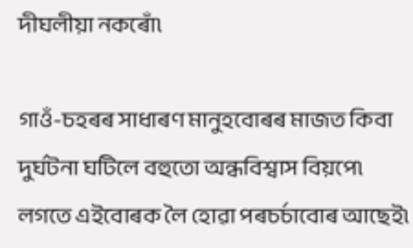দীঘলীয়া নকৰোঁ৷

গাওঁ-চহৰৰ সাধাৰণ মানুহবোৰৰ মাজত কিবা দুৰ্ঘটনা ঘটিলে বহুতো অন্ধবিশ্বাস বিয়পে৷ লগতে এইবোৰক লৈ হোৱা পৰচৰ্চাবোৰ আছেই৷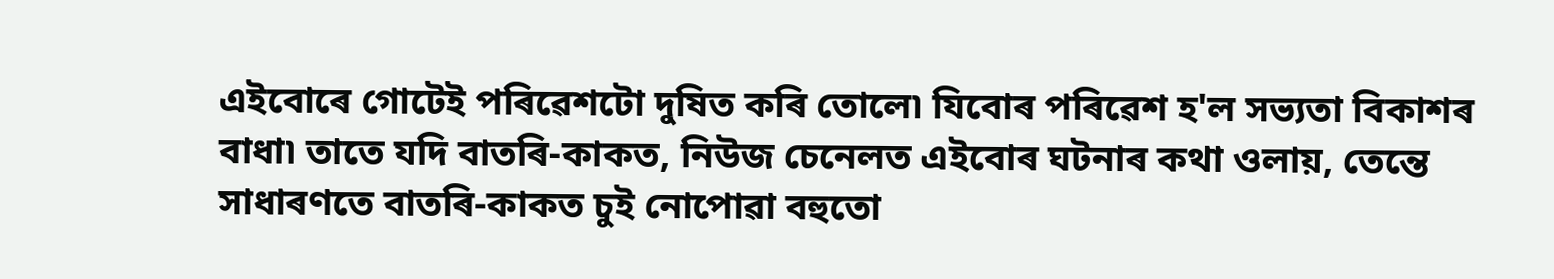এইবোৰে গোটেই পৰিৱেশটো দুষিত কৰি তোলে৷ যিবোৰ পৰিৱেশ হ'ল সভ্যতা বিকাশৰ বাধা৷ তাতে যদি বাতৰি-কাকত, নিউজ চেনেলত এইবোৰ ঘটনাৰ কথা ওলায়, তেন্তে সাধাৰণতে বাতৰি-কাকত চুই নোপোৱা বহুতো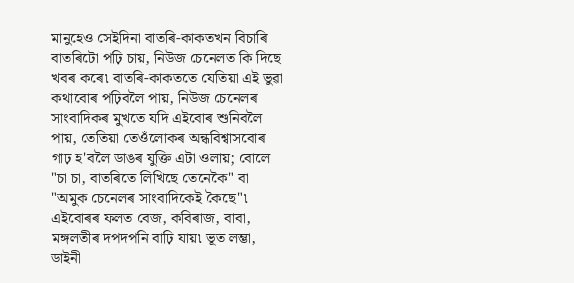মানুহেও সেইদিনা বাতৰি-কাকতখন বিচাৰি বাতৰিটো পঢ়ি চায়, নিউজ চেনেলত কি দিছে খবৰ কৰে৷ বাতৰি-কাকততে যেতিয়া এই ভুৱা কথাবোৰ পঢ়িবলৈ পায়, নিউজ চেনেলৰ সাংবাদিকৰ মুখতে যদি এইবোৰ শুনিবলৈ পায়, তেতিয়া তেওঁলোকৰ অন্ধবিশ্বাসবোৰ গাঢ় হ'বলৈ ডাঙৰ যুক্তি এটা ওলায়; বোলে "চা চা, বাতৰিতে লিখিছে তেনেকৈ" বা "অমুক চেনেলৰ সাংবাদিকেই কৈছে"৷ এইবোৰৰ ফলত বেজ, কবিৰাজ, বাবা, মঙ্গলতীৰ দপদপনি বাঢ়ি যায়৷ ভূত লম্ভা, ডাইনী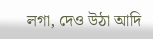লগা, দেও উঠা আদি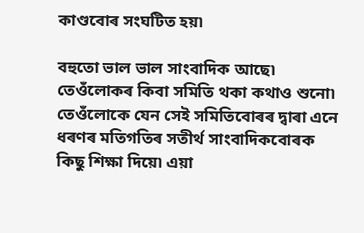কাণ্ডবোৰ সংঘটিত হয়৷

বহুতো ভাল ভাল সাংবাদিক আছে৷ তেওঁলোকৰ কিবা সমিতি থকা কথাও শুনো৷ তেওঁলোকে যেন সেই সমিতিবোৰৰ দ্বাৰা এনে ধৰণৰ মতিগতিৰ সতীৰ্থ সাংবাদিকবোৰক কিছু শিক্ষা দিয়ে৷ এয়া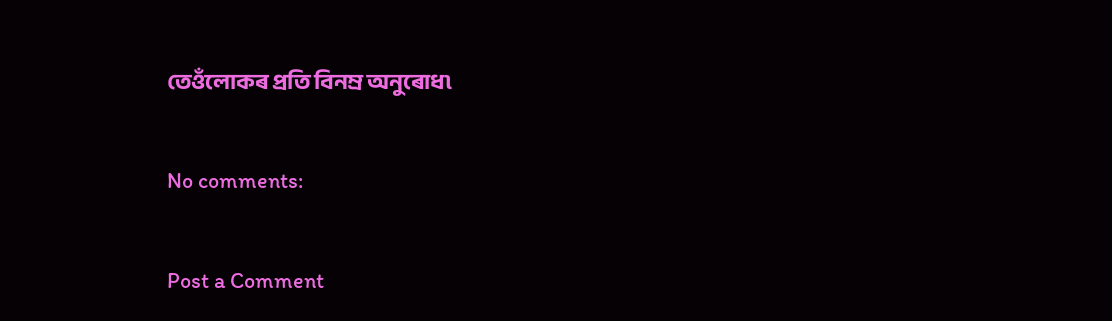তেওঁলোকৰ প্ৰতি বিনম্ৰ অনুৰোধ৷

No comments:

Post a Comment